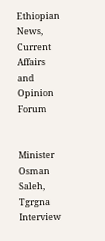Ethiopian News, Current Affairs and Opinion Forum


Minister Osman Saleh, Tgrgna Interview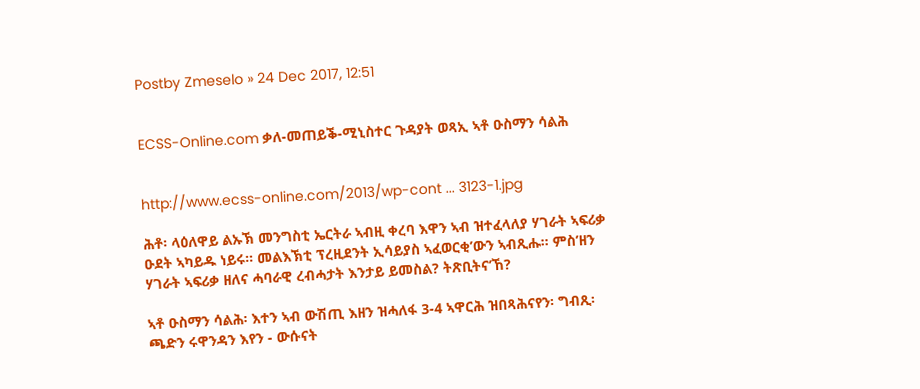Postby Zmeselo » 24 Dec 2017, 12:51


ECSS-Online.com ቃለ-መጠይቕ-ሚኒስተር ጉዳያት ወጻኢ ኣቶ ዑስማን ሳልሕ


http://www.ecss-online.com/2013/wp-cont ... 3123-1.jpg

ሕቶ፡ ላዕለዋይ ልኡኽ መንግስቲ ኤርትራ ኣብዚ ቀረባ እዋን ኣብ ዝተፈላለያ ሃገራት ኣፍሪቃ ዑደት ኣካይዱ ነይሩ። መልእኽቲ ፕረዚደንት ኢሳይያስ ኣፈወርቂ’ውን ኣብጺሑ። ምስ’ዘን ሃገራት ኣፍሪቃ ዘለና ሓባራዊ ረብሓታት እንታይ ይመስል? ትጽቢትና’ኸ?

ኣቶ ዑስማን ሳልሕ፡ እተን ኣብ ውሽጢ እዘን ዝሓለፋ 3-4 ኣዋርሕ ዝበጻሕናየን፡ ግብጺ፡ ጫድን ሩዋንዳን እየን - ውሱናት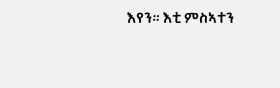እየን። እቲ ምስኣተን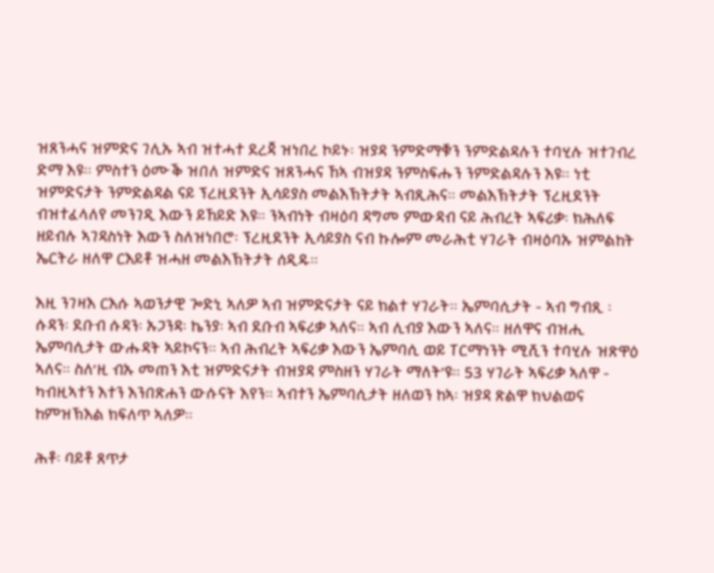ዝጸንሓና ዝምድና ገሊኡ ኣብ ዝተሓተ ደረጃ ዝነበረ ኮይኑ፡ ዝያዳ ንምድማቑን ንምድልዳሉን ተባሂሉ ዝተገብረ ድማ እዩ። ምስተን ዕሙቕ ዝበለ ዝምድና ዝጸንሓና ኸኣ ብዝያዳ ንምስፍሑን ንምድልዳሉን እዩ። ነቲ ዝምድናታት ንምድልዳል ናይ ፕረዚደንት ኢሳይያስ መልእኽትታት ኣብጺሕና። መልእኽትታት ፕረዚደንት ብዝተፈላለየ መንገዲ እውን ይኸይድ እዩ። ንኣብነት ብዛዕባ ዳግመ ምውዳብ ናይ ሕብረት ኣፍሪቃ፡ ክሕለፍ ዘይብሉ ኣገዳስነት እውን ስለዝነበሮ፡ ፕረዚደንት ኢሳይያስ ናብ ኩሎም መራሕቲ ሃገራት ብዛዕባኡ ዝምልከት ኤርትራ ዘለዋ ርእይቶ ዝሓዘ መልእኽትታት ሰዲዱ።

እዚ ንገዛእ ርእሱ ኣወንታዊ ጐድኒ ኣለዎ ኣብ ዝምድናታት ናይ ክልተ ሃገራት። ኤምባሲታት - ኣብ ግብጺ ፡ ሱዳን፡ ደቡብ ሱዳን፡ ኡጋንዳ፡ ኬንያ፡ ኣብ ደቡብ ኣፍሪቃ ኣለና። ኣብ ሊብያ እውን ኣለና። ዘለዋና ብዝሒ ኤምባሲታት ውሑዳት ኣይኮናን። ኣብ ሕብረት ኣፍሪቃ እውን ኤምባሲ ወይ ፐርማነንት ሚሺን ተባሂሉ ዝጽዋዕ ኣለና። ስለ’ዚ ብኡ መጠን እቲ ዝምድናታት ብዝያዳ ምስዘን ሃገራት ማለት’ዩ። 53 ሃገራት ኣፍሪቃ ኣለዋ - ካብዚኣተን እተን እንበጽሐን ውሱናት እየን። ኣብተን ኤምባሲታት ዘለወን ከኣ፡ ዝያዳ ጽልዋ ክህልወና ከምዝኽእል ክፍለጥ ኣለዎ።

ሕቶ፡ ባይቶ ጸጥታ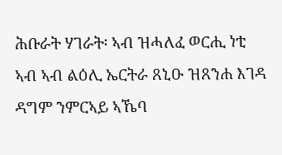ሕቡራት ሃገራት፡ ኣብ ዝሓለፈ ወርሒ ነቲ ኣብ ኣብ ልዕሊ ኤርትራ ጸኒዑ ዝጸንሐ እገዳ ዳግም ንምርኣይ ኣኼባ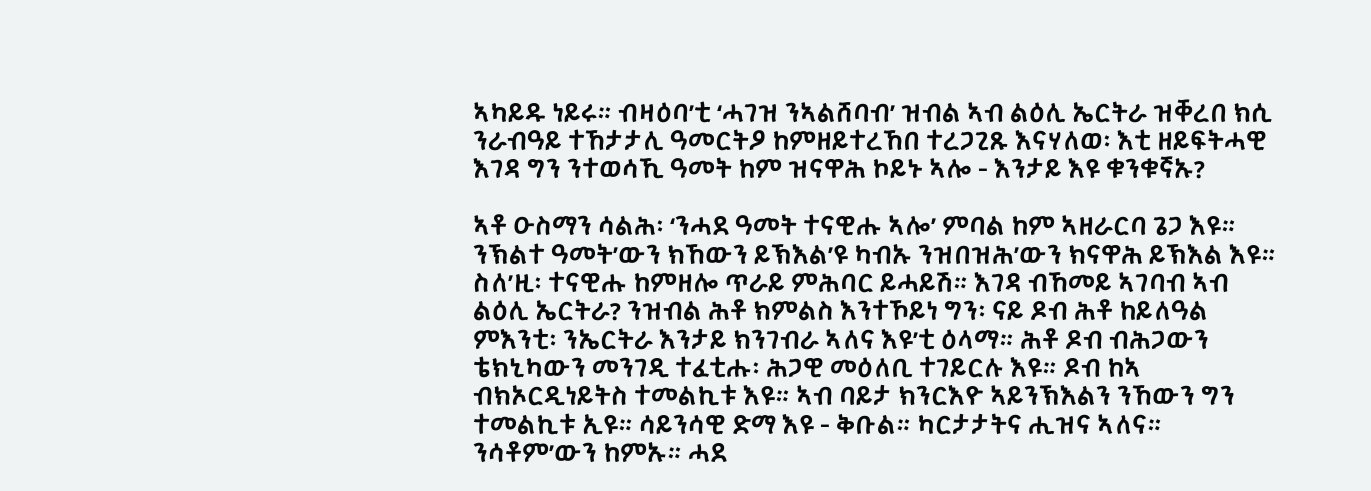ኣካይዱ ነይሩ። ብዛዕባ’ቲ ‘ሓገዝ ንኣልሸባብ’ ዝብል ኣብ ልዕሊ ኤርትራ ዝቐረበ ክሲ ንራብዓይ ተኸታታሊ ዓመርትዖ ከምዘይተረኸበ ተረጋጊጹ እናሃለወ፡ እቲ ዘይፍትሓዊ እገዳ ግን ንተወሳኺ ዓመት ከም ዝናዋሕ ኮይኑ ኣሎ - እንታይ እዩ ቁንቁኛኡ?

ኣቶ ዑስማን ሳልሕ፡ ‘ንሓደ ዓመት ተናዊሑ ኣሎ’ ምባል ከም ኣዘራርባ ጌጋ እዩ። ንኽልተ ዓመት’ውን ክኸውን ይኽእል’ዩ ካብኡ ንዝበዝሕ’ውን ክናዋሕ ይኽእል እዩ። ስለ’ዚ፡ ተናዊሑ ከምዘሎ ጥራይ ምሕባር ይሓይሽ። እገዳ ብኸመይ ኣገባብ ኣብ ልዕሊ ኤርትራ? ንዝብል ሕቶ ክምልስ እንተኾይነ ግን፡ ናይ ዶብ ሕቶ ከይለዓል ምእንቲ፡ ንኤርትራ እንታይ ክንገብራ ኣለና እዩ’ቲ ዕላማ። ሕቶ ዶብ ብሕጋውን ቴክኒካውን መንገዲ ተፈቲሑ፡ ሕጋዊ መዕለቢ ተገይርሉ እዩ። ዶብ ከኣ ብክኦርዲነይትስ ተመልኪቱ እዩ። ኣብ ባይታ ክንርእዮ ኣይንኽእልን ንኸውን ግን ተመልኪቱ ኢዩ። ሳይንሳዊ ድማ እዩ - ቅቡል። ካርታታትና ሒዝና ኣለና። ንሳቶም’ውን ከምኡ። ሓደ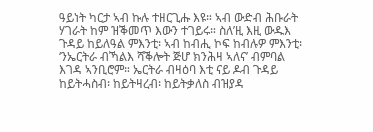ዓይነት ካርታ ኣብ ኩሉ ተዘርጊሑ እዩ። ኣብ ውድብ ሕቡራት ሃገራት ከም ዝቕመጥ እውን ተገይሩ። ስለ’ዚ እዚ ውዱእ ጉዳይ ከይለዓል ምእንቲ፡ ኣብ ከብሒ ኮፍ ከብሉዎ ምእንቲ፡ ‘ንኤርትራ ብኻልእ ሻቕሎት ጅሆ ክንሕዛ ኣለና’ ብምባል እገዳ ኣንቢሮም። ኤርትራ ብዛዕባ እቲ ናይ ዶብ ጉዳይ ከይትሓስብ፡ ከይትዛረብ፡ ከይትቃለስ ብዝያዳ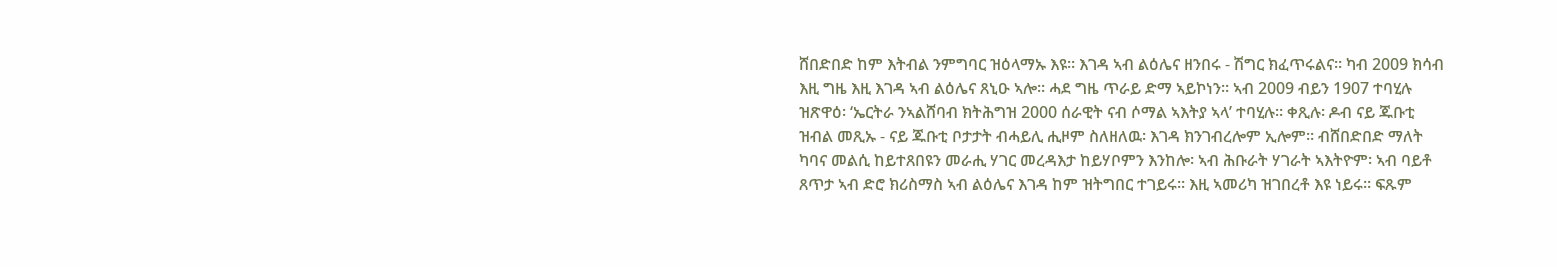ሸበድበድ ከም እትብል ንምግባር ዝዕላማኡ እዩ። እገዳ ኣብ ልዕሌና ዘንበሩ - ሽግር ክፈጥሩልና። ካብ 2009 ክሳብ እዚ ግዜ እዚ እገዳ ኣብ ልዕሌና ጸኒዑ ኣሎ። ሓደ ግዜ ጥራይ ድማ ኣይኮነን። ኣብ 2009 ብይን 1907 ተባሂሉ ዝጽዋዕ፡ ‘ኤርትራ ንኣልሸባብ ክትሕግዝ 2000 ሰራዊት ናብ ሶማል ኣእትያ ኣላ’ ተባሂሉ። ቀጺሉ፡ ዶብ ናይ ጁቡቲ ዝብል መጺኡ - ናይ ጁቡቲ ቦታታት ብሓይሊ ሒዞም ስለዘለዉ፡ እገዳ ክንገብረሎም ኢሎም። ብሸበድበድ ማለት ካባና መልሲ ከይተጸበዩን መራሒ ሃገር መረዳእታ ከይሃቦምን እንከሎ፡ ኣብ ሕቡራት ሃገራት ኣእትዮም፡ ኣብ ባይቶ ጸጥታ ኣብ ድሮ ክሪስማስ ኣብ ልዕሌና እገዳ ከም ዝትግበር ተገይሩ። እዚ ኣመሪካ ዝገበረቶ እዩ ነይሩ። ፍጹም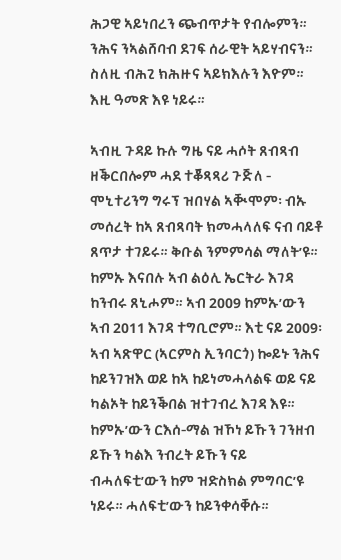ሕጋዊ ኣይነበረን ጭብጥታት የብሎምን። ንሕና ንኣልሸባብ ደገፍ ሰራዊት ኣይሃብናን። ስለዚ ብሕጊ ክሕዙና ኣይክእሉን እዮም። እዚ ዓመጽ እዩ ነይሩ።

ኣብዚ ጉዳይ ኩሉ ግዜ ናይ ሓሶት ጸብጻብ ዘቕርበሎም ሓደ ተቖጻጻሪ ጉጅለ - ሞኒተሪንግ ግሩፕ ዝበሃል ኣቚሞም፡ ብኡ መሰረት ከኣ ጸብጻባት ክመሓላለፍ ናብ ባይቶ ጸጥታ ተገይሩ። ቅቡል ንምምሳል ማለት’ዩ። ከምኡ እናበሉ ኣብ ልዕሊ ኤርትራ እገዳ ከንብሩ ጸኒሖም። ኣብ 2009 ከምኡ’ውን ኣብ 2011 እገዳ ተግቢሮም። እቲ ናይ 2009፡ ኣብ ኣጽዋር (ኣርምስ ኢንባርጎ) ኰይኑ ንሕና ከይንገዝእ ወይ ከኣ ከይነመሓላልፍ ወይ ናይ ካልኦት ከይንቕበል ዝተገብረ እገዳ እዩ። ከምኡ’ውን ርእሰ-ማል ዝኾነ ይኹን ገንዘብ ይኹን ካልእ ንብረት ይኹን ናይ ብሓለፍቲ’ውን ከም ዝድስክል ምግባር’ዩ ነይሩ። ሓለፍቲ’ውን ከይንቀሳቐሱ።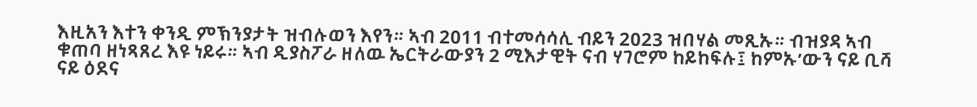እዚአን እተን ቀንዲ ምኽንያታት ዝብሉወን እየን። ኣብ 2011 ብተመሳሳሊ ብይን 2023 ዝበሃል መጺኡ። ብዝያዳ ኣብ ቁጠባ ዘነጻጸረ እዩ ነይሩ። ኣብ ዲያስፖራ ዘለዉ ኤርትራውያን 2 ሚእታዊት ናብ ሃገሮም ከይከፍሉ፤ ከምኡ’ውን ናይ ቢሻ ናይ ዕደና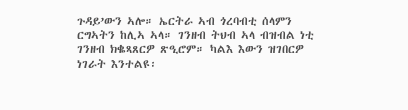ጉዳይ’ውን ኣሎ። ኤርትራ ኣብ ጎረባብቲ ሰላምን ርግኣትን ከሊኣ ኣላ። ገንዘብ ትህብ ኣላ ብዝብል ነቲ ገንዘብ ክቈጻጸርዎ ጽዒሮም። ካልእ እውን ዝገበርዎ ነገራት እንተልዩ፡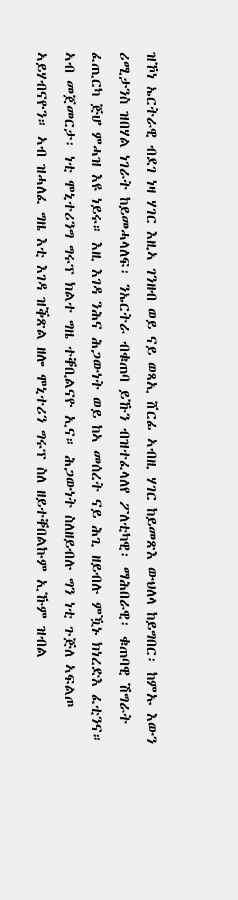ዝኾነ ኤርትራዊ ብደገ ነዛ ሃገር እዚኣ ገንዘብ ወይ ናይ ወጻኢ ሸርፊ ኣብዚ ሃገር ከይመጽእ ውህለላ ከይግበር፡ ከምኡ እውን ሪሚታንስ ዝበሃል ነገራት ከይመሓላለፍ፡ ንኤርትራ ብቁጠባ ይኹን ብዝተፈላለየ ፖለቲካዊ፡ ማሕበራዊ፡ ቁጠባዊ ሽግራት ፈጢርካ ጅሆ ምሓዝ እዩ ነይሩ። እዚ እገዳ ንሕና ሕጋውነት ወይ ከኣ መሰረት ናይ ሕጊ ዘይብሉ ምዃኑ ክነረድእ ፈቲንና። ኣብ መጀመርታ፡ ነቲ ሞኒተሪንግ ግሩፕ ክልተ ግዜ ተቐቢልናዮ ኢና። ሕጋውነት ስለዘይብሉ ግን ነቲ ጉጅለ ኣፍልጦ ኣይሃብናዮን። ኣብ ዝሓለፈ ግዜ እቲ እገዳ ዝቕጽል ዘሎ ሞኒተሪን ግሩፕ ስለ ዘይተቐበልኩም ኢኹም ዝብል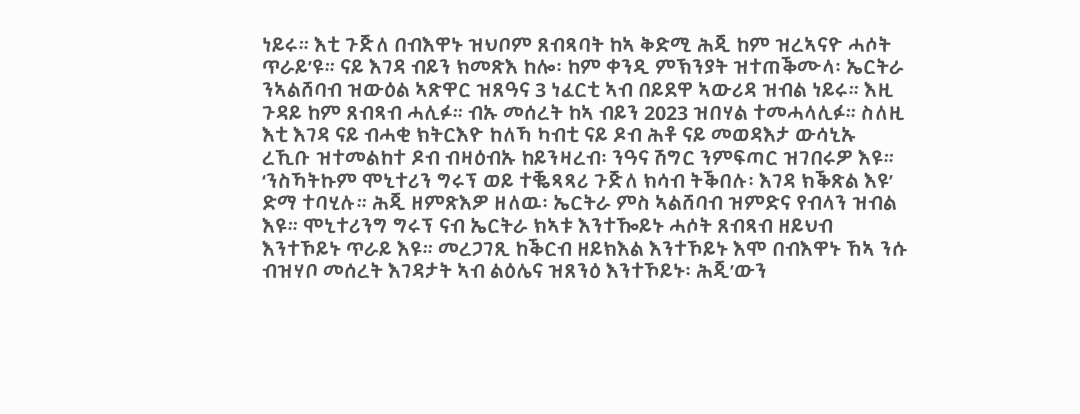ነይሩ። እቲ ጉጅለ በብእዋኑ ዝህቦም ጸብጻባት ከኣ ቅድሚ ሕጂ ከም ዝረኣናዮ ሓሶት ጥራይ’ዩ። ናይ እገዳ ብይን ክመጽእ ከሎ፡ ከም ቀንዲ ምኽንያት ዝተጠቕሙላ፡ ኤርትራ ንኣልሸባብ ዝውዕል ኣጽዋር ዝጸዓና 3 ነፈርቲ ኣብ በይደዋ ኣውሪዳ ዝብል ነይሩ። እዚ ጉዳይ ከም ጸብጻብ ሓሊፉ። ብኡ መሰረት ከኣ ብይን 2023 ዝበሃል ተመሓላሊፉ። ስለዚ እቲ እገዳ ናይ ብሓቂ ክትርእዮ ከለኻ ካብቲ ናይ ዶብ ሕቶ ናይ መወዳእታ ውሳኒኡ ረኺቡ ዝተመልከተ ዶብ ብዛዕብኡ ከይንዛረብ፡ ንዓና ሽግር ንምፍጣር ዝገበሩዎ እዩ። ‘ንስኻትኩም ሞኒተሪን ግሩፕ ወይ ተቘጻጻሪ ጉጅለ ክሳብ ትቕበሉ፡ እገዳ ክቕጽል እዩ’ ድማ ተባሂሉ። ሕጂ ዘምጽእዎ ዘለዉ፡ ኤርትራ ምስ ኣልሸባብ ዝምድና የብላን ዝብል እዩ። ሞኒተሪንግ ግሩፕ ናብ ኤርትራ ክኣቱ እንተዀይኑ ሓሶት ጸብጻብ ዘይህብ እንተኾይኑ ጥራይ እዩ። መረጋገጺ ከቕርብ ዘይክእል እንተኾይኑ እሞ በብእዋኑ ኸኣ ንሱ ብዝሃቦ መሰረት እገዳታት ኣብ ልዕሌና ዝጸንዕ እንተኾይኑ፡ ሕጂ’ውን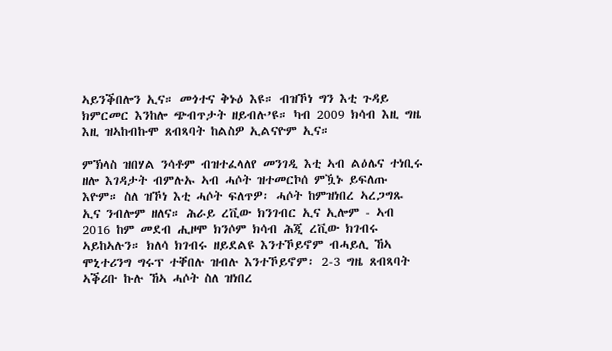ኣይንቕበሎን ኢና። መጎተና ቅኑዕ እዩ። ብዝኾነ ግን እቲ ጉዳይ ክምርመር እንከሎ ጭብጥታት ዘይብሉ’ዩ። ካብ 2009 ክሳብ እዚ ግዜ እዚ ዝኣከብኩሞ ጸብጻባት ከልስዎ ኢልናዮም ኢና።

ምኽላስ ዝበሃል ንሳቶም ብዝተፈላለየ መንገዲ እቲ ኣብ ልዕሌና ተነቢሩ ዘሎ እገዳታት ብምሉኡ ኣብ ሓሶት ዝተመርኮሰ ምዃኑ ይፍለጡ እዮም። ስለ ዝኾነ እቲ ሓሶት ፍለጥዎ፡ ሓሶት ከምዝነበረ ኣረጋግጹ ኢና ንብሎም ዘለና። ሕራይ ረቪው ክንገብር ኢና ኢሎም - ኣብ 2016 ከም መደብ ሒዞሞ ክንሶም ክሳብ ሕጂ ረቪው ክገብሩ ኣይከኣሉን። ክለሳ ክገብሩ ዘይደልዩ እንተኾይኖም ብሓይሊ ኸኣ ሞኒተሪንግ ግሩፕ ተቐበሉ ዝብሉ እንተኾይኖም፡ 2-3 ግዜ ጸብጻባት ኣቕሪቡ ኩሉ ኸኣ ሓሶት ስለ ዝነበረ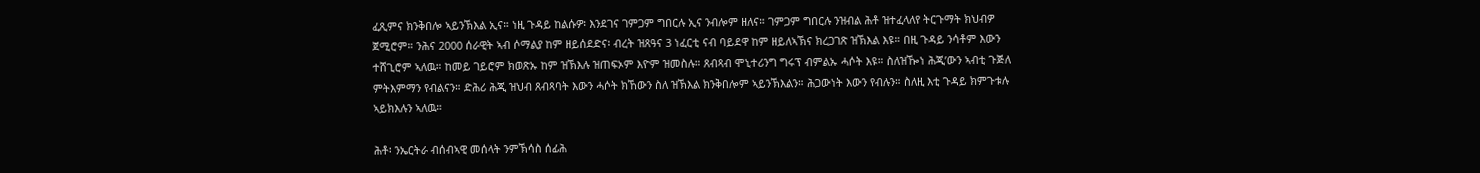ፈጺምና ክንቅበሎ ኣይንኽእል ኢና። ነዚ ጉዳይ ከልሱዎ፡ እንደገና ገምጋም ግበርሉ ኢና ንብሎም ዘለና። ገምጋም ግበርሉ ንዝብል ሕቶ ዝተፈላለየ ትርጉማት ክህብዎ ጀሚሮም። ንሕና 2000 ሰራዊት ኣብ ሶማልያ ከም ዘይሰደድና፡ ብረት ዝጸዓና 3 ነፈርቲ ናብ ባይደዋ ከም ዘይለኣኽና ክረጋገጽ ዝኽእል እዩ። በዚ ጉዳይ ንሳቶም እውን ተሸጊሮም ኣለዉ። ከመይ ገይሮም ክወጽኡ ከም ዝኽእሉ ዝጠፍኦም እዮም ዝመስሉ። ጸብጻብ ሞኒተሪንግ ግሩፕ ብምልኡ ሓሶት እዩ። ስለዝዀነ ሕጂ’ውን ኣብቲ ጉጅለ ምትእምማን የብልናን። ድሕሪ ሕጂ ዝህብ ጸብጻባት እውን ሓሶት ክኸውን ስለ ዝኽእል ክንቅበሎም ኣይንኽእልን። ሕጋውነት እውን የብሉን። ስለዚ እቲ ጉዳይ ክምጉቱሉ ኣይክእሉን ኣለዉ።

ሕቶ፡ ንኤርትራ ብሰብኣዊ መሰላት ንምኽሳስ ሰፊሕ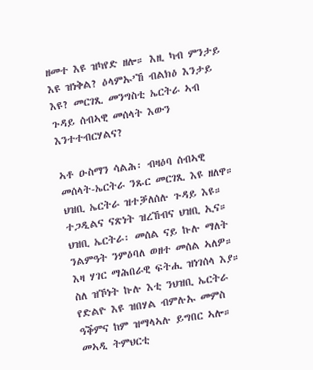ዘመተ እዩ ዝካየድ ዘሎ። እዚ ካብ ምንታይ እዩ ዝነቅል? ዕላምኡ’ኸ ብልክዕ እንታይ እዩ? መርገጺ መንግስቲ ኤርትራ ኣብ ጉዳይ ሰብኣዊ መሰላት እውን እንተተብርሃልና?

ኣቶ ዑስማን ሳልሕ፡ ብዛዕባ ሰብኣዊ መሰላት-ኤርትራ ንጹር መርገጺ እዩ ዘለዋ። ህዝቢ ኤርትራ ዝተቓለሰሉ ጉዳይ እዩ። ተጋዲልና ናጽነት ዝረኸብና ህዝቢ ኢና። ህዝቢ ኤርትራ፡ መሰል ናይ ኩሉ ማለት ንልምዓት ንምዕባለ ወዘተ መሰል ኣለዎ። እዛ ሃገር ማሕበራዊ ፍትሒ ዝነገሰላ እያ። ስለ ዝኾነት ኩሉ እቲ ንህዝቢ ኤርትራ የድልዮ እዩ ዝበሃል ብምሉኡ መምስ ዓቕምና ከም ዝማላኣሉ ይግበር ኣሎ። መኣዲ ትምህርቲ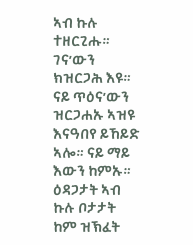ኣብ ኩሉ ተዘርጊሑ። ገና’ውን ክዝርጋሕ እዩ። ናይ ጥዕና’ውን ዝርጋሐኡ ኣዝዩ እናዓበየ ይኸይድ ኣሎ። ናይ ማይ እውን ከምኡ። ዕዳጋታት ኣብ ኩሉ ቦታታት ከም ዝኽፈት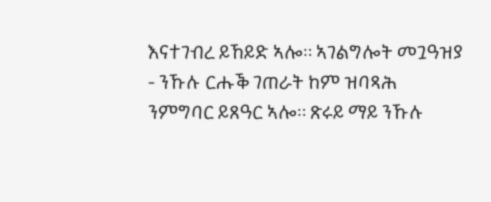እናተገብረ ይኸይድ ኣሎ። ኣገልግሎት መጓዓዝያ - ንኹሉ ርሑቕ ገጠራት ከም ዝባጻሕ ንምግባር ይጸዓር ኣሎ። ጽሩይ ማይ ንኹሉ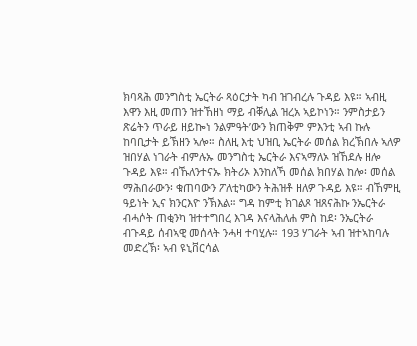ክባጻሕ መንግስቲ ኤርትራ ጻዕርታት ካብ ዝገብረሉ ጉዳይ እዩ። ኣብዚ እዋን እዚ መጠን ዝተኸዘነ ማይ ብቐሊል ዝረአ ኣይኮነን። ንምስታይን ጽሬትን ጥራይ ዘይኰነ ንልምዓት’ውን ክጠቅም ምእንቲ ኣብ ኩሉ ከባቢታት ይኽዘን ኣሎ። ስለዚ እቲ ህዝቢ ኤርትራ መሰል ክረኽበሉ ኣለዎ ዝበሃል ነገራት ብምሉኡ መንግስቲ ኤርትራ እናኣማለኦ ዝኸደሉ ዘሎ ጉዳይ እዩ። ብኹለንተናኡ ክትሪኦ እንከለኻ መሰል ክበሃል ከሎ፡ መሰል ማሕበራውን፡ ቁጠባውን ፖለቲካውን ትሕዝቶ ዘለዎ ጉዳይ እዩ። ብኸምዚ ዓይነት ኢና ክንርእዮ ንኽእል። ግዳ ከምቲ ክገልጾ ዝጸናሕኩ ንኤርትራ ብሓሶት ጠቂንካ ዝተተግበረ እገዳ እናላሕለሐ ምስ ከደ፡ ንኤርትራ ብጉዳይ ሰብኣዊ መሰላት ንሓዛ ተባሂሉ። 193 ሃገራት ኣብ ዝተኣከባሉ መድረኽ፡ ኣብ ዩኒቨርሳል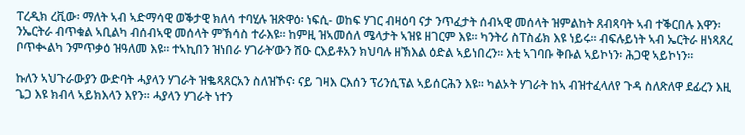ፐረዲክ ረቪው፡ ማለት ኣብ ኣድማሳዊ ወቕታዊ ክለሳ ተባሂሉ ዝጽዋዕ፡ ነፍሲ- ወከፍ ሃገር ብዛዕባ ናታ ንጥፈታት ሰብኣዊ መሰላት ዝምልከት ጸብጻባት ኣብ ተቕርበሉ እዋን፡ ንኤርትራ ብጥቁል ኣቢልካ ብሰብኣዊ መሰላት ምኽሳስ ተራእዩ። ከምዚ ዝኣመሰለ ሜላታት ኣዝዩ ዘገርም እዩ። ካንትሪ ስፐስፊክ እዩ ነይሩ። ብፍሉይነት ኣብ ኤርትራ ዘነጻጸረ ቦጥቊልካ ንምጥቃዕ ዝዓለመ እዩ። ተኣኪበን ዝነበራ ሃገራት’ውን ሽዑ ርእይቶአን ክህባሉ ዘኽእል ዕድል ኣይነበረን። እቲ ኣገባቡ ቅቡል ኣይኮነን፡ ሕጋዊ ኣይኮነን።

ኩለን ኣህጉራውያን ውድባት ሓያላን ሃገራት ዝቈጻጸርአን ስለዝኾና፡ ናይ ገዛእ ርእሰን ፕሪንሲፕል ኣይሰርሕን እዩ። ካልኦት ሃገራት ከኣ ብዝተፈላለየ ጉዳ ስለጽለዋ ደፊረን እዚ ጌጋ እዩ ክብላ ኣይክእላን እየን። ሓያላን ሃገራት ነተን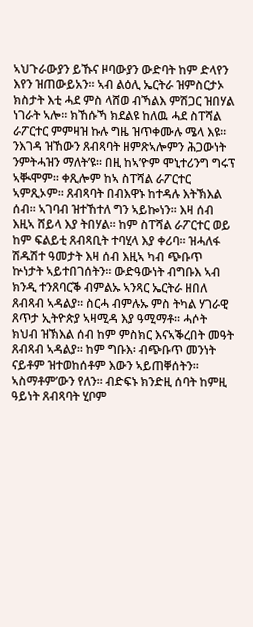ኣህጉራውያን ይኹና ዞባውያን ውድባት ከም ድላየን እየን ዝጠውይአን። ኣብ ልዕሊ ኤርትራ ዝምስርታኦ ክስታት እቲ ሓደ ምስ ላሸወ ብኻልእ ምሽጋር ዝበሃል ነገራት ኣሎ። ክኸሱኻ ክደልዩ ከለዉ ሓደ ስፐሻል ራፖርተር ምምዛዝ ኩሉ ግዜ ዝጥቀሙሉ ሜላ እዩ። ንእገዳ ዝኸውን ጸብጻባት ዘምጽኣሎምን ሕጋውነት ንምትሓዝን ማለት’ዩ። በዚ ከኣ’ዮም ሞኒተሪንግ ግሩፕ ኣቚሞም። ቀጺሎም ከኣ ስፐሻል ራፖርተር ኣምጺኦም። ጸብጻባት በብእዋኑ ከተዳሉ እትኽእል ሰብ። ኣገባብ ዝተኸተለ ግን ኣይኰነን። እዛ ሰብ እዚኣ ሸይላ እያ ትበሃል። ከም ስፐሻል ራፖርተር ወይ ከም ፍልይቲ ጸብጻቢት ተባሂላ እያ ቀሪባ። ዝሓለፋ ሽዱሽተ ዓመታት እዛ ሰብ እዚኣ ካብ ጭቡጥ ኵነታት ኣይተበገሰትን። ውድዓውነት ብግቡእ ኣብ ክንዲ ተንጸባርቕ ብምልኡ ኣንጻር ኤርትራ ዘበለ ጸብጻብ ኣዳልያ። ስርሓ ብምሉኡ ምስ ትካል ሃገራዊ ጸጥታ ኢትዮጵያ ኣዛሚዳ እያ ዓሚማቶ። ሓሶት ክህብ ዝኽእል ሰብ ከም ምስክር እናኣቕረበት መዓት ጸብጻብ ኣዳልያ። ከም ግቡእ፡ ብጭቡጥ መንነት ናይቶም ዝተወከሰቶም እውን ኣይጠቐሰትን። ኣስማቶም’ውን የለን። ብድፍኑ ክንድዚ ሰባት ከምዚ ዓይነት ጸብጻባት ሂቦም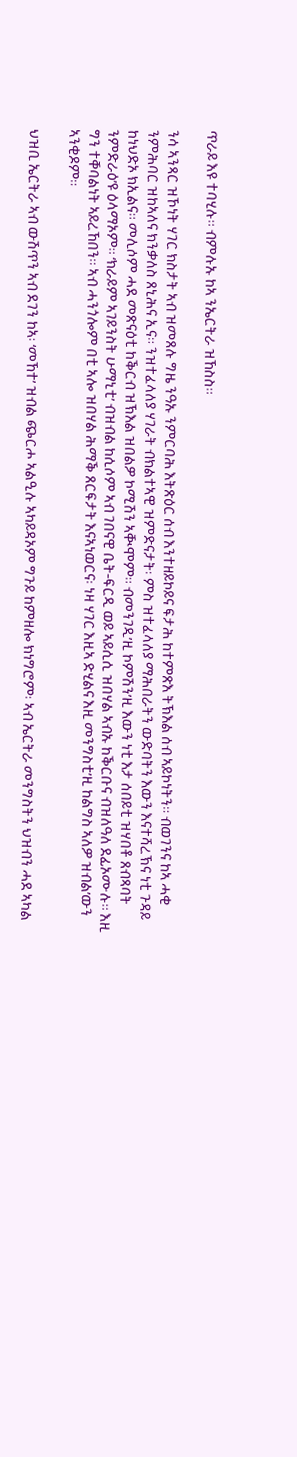ጥራይ እዩ ተባሂሉ። ብምሉኡ ከኣ ንኤርትራ ዝኸስስ።

ንሳ ኣንጻር ዝኾነት ሃገር ክስታት ኣብ ዝመጸሉ ግዜ ንዓኡ ንምርባሕ እትጽዕር ሰብ እንተዘይኮይና ፍታሕ ከተምጽእ ትኽእል ሰብ ኣይኮነትን። ብወገንና ከኣ ሓቂ ንምሕባር ዝከኣለና ክንቃለስ ጸኒሕና ኢና። ንዝተፈላለያ ሃገራት ብክልተኣዊ ዝምድናታት፡ ምስ ዝተፈላለያ ማሕበራትን ውድባትን እውን እናተሻረኽና ነቲ ጉዳይ ከነህድኦ ክኢልና። መሊሶም ሓደ መጽናዕቲ ከቕርብ ዝኽእል ዝበልዎ ኮሚሽን ኣቚሞም። ብመንገዲ’ዚ ኮምሽን’ዚ እውን ነቲ እታ ሰበይቲ ዝሃበቶ ጸብጻባት ንምድራዕ’ዩ ዕላማኦም። ‘ክራይም ኣገይንስት ሁማኒቲ’ ብዝብል ከሲሶም ኣብ ገበናዊ ቤት-ፍርዲ ወይ ኣይሲሲ ዝበሃል ኣብኡ ከቕርቡና ብዝለዓለ ደፊኦሙሉ። እዚ ግን ተቐባልነት ኣይረኸበን። ኣብ ሓንጎሎም በቲ ኣሎ ዝበሃል ሕማቕ ጸርፍታት እናኣነወርና፡ ነዛ ሃገር እዚኣ ድሂልና እዚ መንግስቲ’ዚ ከልግስ ኣለዎ ዝብል’ውን ኣንቂዶም።

ህዝቢ ኤርትራ ኣብ ውሽጥን ኣብ ደገን ከኣ፡ ‘መኸተ’ ዝብል ጭርሖ ኣልዒሉ ኣካይዳኦም ግጉይ ከምዘሎ ክነግሮም፡ ኣብ ኤርትራ መንግስትን ህዝብን ሓደ ኣካል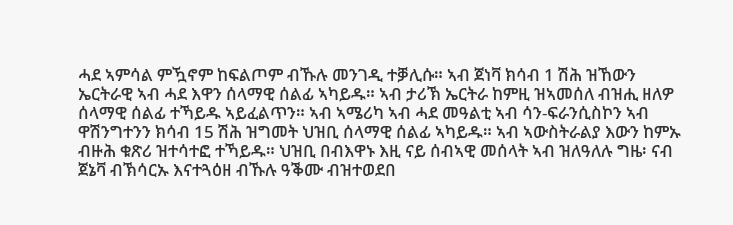ሓደ ኣምሳል ምዃኖም ከፍልጦም ብኹሉ መንገዲ ተቓሊሱ። ኣብ ጀነቫ ክሳብ 1 ሽሕ ዝኸውን ኤርትራዊ ኣብ ሓደ እዋን ሰላማዊ ሰልፊ ኣካይዱ። ኣብ ታሪኽ ኤርትራ ከምዚ ዝኣመሰለ ብዝሒ ዘለዎ ሰላማዊ ሰልፊ ተኻይዱ ኣይፈልጥን። ኣብ ኣሜሪካ ኣብ ሓደ መዓልቲ ኣብ ሳን-ፍራንሲስኮን ኣብ ዋሽንግተንን ክሳብ 15 ሽሕ ዝግመት ህዝቢ ሰላማዊ ሰልፊ ኣካይዱ። ኣብ ኣውስትራልያ እውን ከምኡ ብዙሕ ቁጽሪ ዝተሳተፎ ተኻይዱ። ህዝቢ በብእዋኑ እዚ ናይ ሰብኣዊ መሰላት ኣብ ዝለዓለሉ ግዜ፡ ናብ ጀኔቫ ብኽሳርኡ እናተጓዕዘ ብኹሉ ዓቕሙ ብዝተወደበ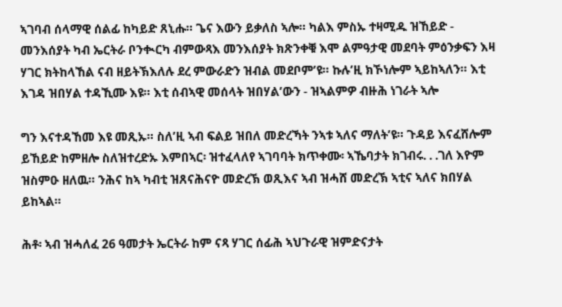ኣገባብ ሰላማዊ ሰልፊ ከካይድ ጸኒሑ። ጌና እውን ይቃለስ ኣሎ። ካልእ ምስኡ ተዛሚዱ ዝኸይድ - መንእሰያት ካብ ኤርትራ ቦንቊርካ ብምውጻእ መንእሰያት ክጽንቀቑ እሞ ልምዓታዊ መደባት ምዕንቃፍን እዛ ሃገር ክትከላኸል ናብ ዘይትኽእለሉ ደረ ምውራድን ዝብል መደቦም’ዩ። ኩሉ’ዚ ክኾነሎም ኣይከኣለን። እቲ እገዳ ዝበሃል ተዳኺሙ እዩ። እቲ ሰብኣዊ መሰላት ዝበሃል’ውን - ዝኣልምዎ ብዙሕ ነገራት ኣሎ

ግን እናተዳኸመ እዩ መጺኡ። ስለ’ዚ ኣብ ፍልይ ዝበለ መድረኻት ንኣቱ ኣለና ማለት’ዩ። ጉዳይ እናፈሸሎም ይኸይድ ከምዘሎ ስለዝተረድኡ እምበኣር፡ ዝተፈላለየ ኣገባባት ክጥቀሙ፡ ኣኼባታት ክገብሩ. . .ገለ እዮም ዝስምዑ ዘለዉ። ንሕና ከኣ ካብቲ ዝጸናሕናዮ መድረኽ ወጺእና ኣብ ዝሓሸ መድረኽ ኣቲና ኣለና ክበሃል ይከኣል።

ሕቶ፡ ኣብ ዝሓለፈ 26 ዓመታት ኤርትራ ከም ናጻ ሃገር ሰፊሕ ኣህጉራዊ ዝምድናታት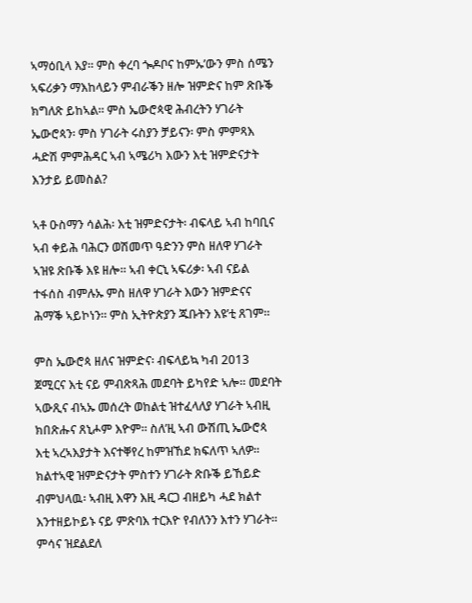ኣማዕቢላ እያ። ምስ ቀረባ ጐዶቦና ከምኡ’ውን ምስ ሰሜን ኣፍሪቃን ማእከላይን ምብራቕን ዘሎ ዝምድና ከም ጽቡቕ ክግለጽ ይከኣል። ምስ ኤውሮጳዊ ሕብረትን ሃገራት ኤውሮጳን፡ ምስ ሃገራት ሩስያን ቻይናን፡ ምስ ምምጻእ ሓድሽ ምምሕዳር ኣብ ኣሜሪካ እውን እቲ ዝምድናታት እንታይ ይመስል?

ኣቶ ዑስማን ሳልሕ፡ እቲ ዝምድናታት፡ ብፍላይ ኣብ ከባቢና ኣብ ቀይሕ ባሕርን ወሽመጥ ዓድንን ምስ ዘለዋ ሃገራት ኣዝዩ ጽቡቕ እዩ ዘሎ። ኣብ ቀርኒ ኣፍሪቃ፡ ኣብ ናይል ተፋሰስ ብምሉኡ ምስ ዘለዋ ሃገራት እውን ዝምድናና ሕማቕ ኣይኮነን። ምስ ኢትዮጵያን ጁቡትን እዩ’ቲ ጸገም።

ምስ ኤውሮጳ ዘለና ዝምድና፡ ብፍላይኳ ካብ 2013 ጀሚርና እቲ ናይ ምብጽጻሕ መደባት ይካየድ ኣሎ። መደባት ኣውጺና ብኣኡ መሰረት ወከልቲ ዝተፈላለያ ሃገራት ኣብዚ ክበጽሑና ጸኒሖም እዮም። ስለ’ዚ ኣብ ውሽጢ ኤውሮጳ እቲ ኣረኣእያታት እናተቐየረ ከምዝኸደ ክፍለጥ ኣለዎ። ክልተኣዊ ዝምድናታት ምስተን ሃገራት ጽቡቕ ይኸይድ ብምህላዉ፡ ኣብዚ እዋን እዚ ዳርጋ ብዘይካ ሓደ ክልተ እንተዘይኮይኑ ናይ ምጽባእ ተርእዮ የብለንን እተን ሃገራት። ምሳና ዝደልደለ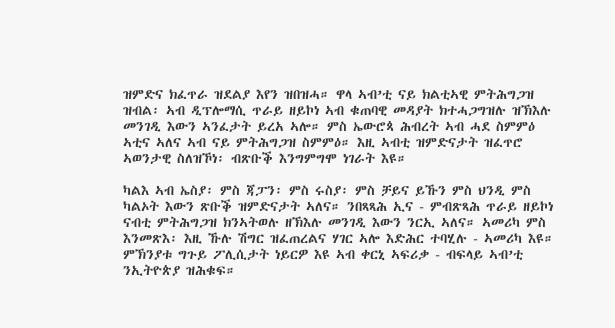ዝምድና ክፈጥራ ዝደልያ እየን ዝበዝሓ። ዋላ ኣብ’ቲ ናይ ክልቲኣዊ ምትሕግጋዝ ዝብል፡ ኣብ ዲፕሎማሲ ጥራይ ዘይኮነ ኣብ ቁጠባዊ መዳያት ክተሓጋግዝሉ ዝኽእሉ መንገዲ እውን ኣንፈታት ይረአ ኣሎ። ምስ ኤውሮጳ ሕብረት ኣብ ሓደ ስምምዕ ኣቲና ኣለና ኣብ ናይ ምትሕግጋዝ ስምምዕ። እዚ ኣብቲ ዝምድናታት ዝፈጥሮ ኣወንታዊ ስለዝኾነ፡ ብጽቡቕ እንግምግሞ ነገራት እዩ።

ካልእ ኣብ ኤስያ፡ ምስ ጃፓን፡ ምስ ሩስያ፡ ምስ ቻይና ይኹን ምስ ህንዲ ምስ ካልኦት እውን ጽቡቕ ዝምድናታት ኣለና። ንበጻጻሕ ኢና - ምብጽጻሕ ጥራይ ዘይኮነ ናብቲ ምትሕግጋዝ ክንኣትወሉ ዘኽእሉ መንገዲ እውን ንርኢ ኣለና። ኣመሪካ ምስ እንመጽእ፡ እዚ ኹሉ ሽግር ዝፈጠረልና ሃገር ኣሎ እድሕር ተባሂሉ - ኣመሪካ እዩ። ምኽንያቱ ግጉይ ፖሊሲታት ነይርዎ እዩ ኣብ ቀርኒ ኣፍሪቃ - ብፍላይ ኣብ’ቲ ንኢትዮጵያ ዝሕቁፍ።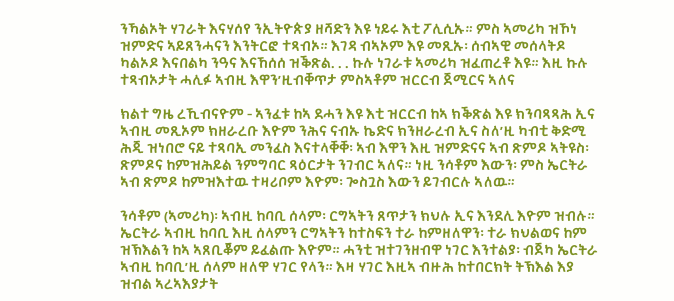ንኻልኦት ሃገራት እናሃሰየ ንኢትዮጵያ ዘሻድን እዩ ነይሩ እቲ ፖሊሲኡ። ምስ ኣመሪካ ዝኾነ ዝምድና ኣይጸንሓናን እንትርፎ ተጻብኦ። እገዳ ብኣኦም እዩ መጺኡ፡ ሰብኣዊ መሰላትዶ ካልኦዶ እናበልካ ንዓና እናኸሰሰ ዝቕጽል. . . ኩሉ ነገራቱ ኣመሪካ ዝፈጠረቶ እዩ። እዚ ኩሉ ተጻብኦታት ሓሊፉ ኣብዚ እዋን’ዚብቐጥታ ምስኣቶም ዝርርብ ጀሚርና ኣለና

ክልተ ግዜ ረኺብናዮም - ኣንፈቱ ከኣ ደሓን እዩ እቲ ዝርርብ ከኣ ክቕጽል እዩ ክንባጻጻሕ ኢና ኣብዚ መጺኦም ክዘራረቡ እዮም ንሕና ናብኡ ኬድና ክንዘራረብ ኢና ስለ’ዚ ካብቲ ቅድሚ ሕጂ ዝነበሮ ናይ ተጻባኢ መንፈስ እናተላቐቐ፡ ኣብ እዋን እዚ ዝምድናና ኣብ ጽምዶ ኣትዩስ፡ ጽምዶና ከምዝሕይል ንምግባር ጻዕርታት ንገብር ኣለና። ነዚ ንሳቶም እውን፡ ምስ ኤርትራ ኣብ ጽምዶ ከምዝእተዉ ተዛሪቦም እዮም፡ ጐስጓስ እውን ይገብርሉ ኣለዉ።

ንሳቶም (ኣመሪካ)፡ ኣብዚ ከባቢ ሰላም፡ ርግኣትን ጸጥታን ክህሉ ኢና እንደሊ እዮም ዝብሉ። ኤርትራ ኣብዚ ከባቢ እዚ ሰላምን ርግኣትን ከተስፍን ተራ ከምዘለዋን፡ ተራ ክህልወና ከም ዝኽእልን ከኣ ኣጸቢቖም ይፈልጡ እዮም። ሓንቲ ዝተገንዘብዋ ነገር እንተልያ፡ ብጀካ ኤርትራ ኣብዚ ከባቢ’ዚ ሰላም ዘለዋ ሃገር የላን። እዛ ሃገር እዚኣ ብዙሕ ከተበርክት ትኽእል እያ ዝብል ኣረኣእያታት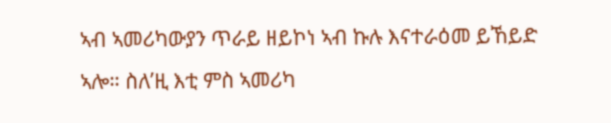ኣብ ኣመሪካውያን ጥራይ ዘይኮነ ኣብ ኩሉ እናተራዕመ ይኸይድ ኣሎ። ስለ’ዚ እቲ ምስ ኣመሪካ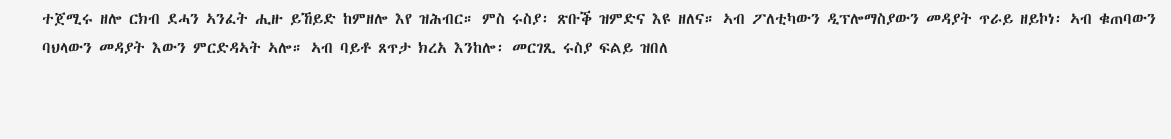ተጀሚሩ ዘሎ ርክብ ደሓን ኣንፈት ሒዙ ይኸይድ ከምዘሎ እየ ዝሕብር። ምስ ሩስያ፡ ጽቡቕ ዝምድና እዩ ዘለና። ኣብ ፖለቲካውን ዲፕሎማስያውን መዳያት ጥራይ ዘይኮነ፡ ኣብ ቁጠባውን ባህላውን መዳያት እውን ምርድዳኣት ኣሎ። ኣብ ባይቶ ጸጥታ ክረአ እንከሎ፡ መርገጺ ሩስያ ፍልይ ዝበለ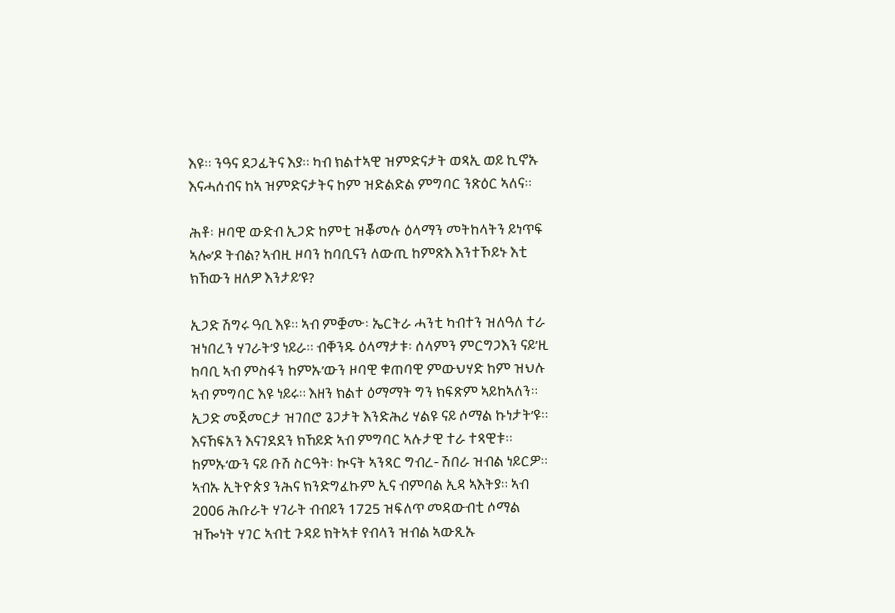እዩ። ንዓና ደጋፊትና እያ። ካብ ክልተኣዊ ዝምድናታት ወጻኢ ወይ ኪኖኡ እናሓሰብና ከኣ ዝምድናታትና ከም ዝድልድል ምግባር ንጽዕር ኣለና።

ሕቶ፡ ዞባዊ ውድብ ኢጋድ ከምቲ ዝቖመሉ ዕላማን መትከላትን ይነጥፍ ኣሎ’ዶ ትብል? ኣብዚ ዞባን ከባቢናን ለውጢ ከምጽእ እንተኾይኑ እቲ ክኸውን ዘለዎ እንታይ’ዩ?

ኢጋድ ሽግሩ ዓቢ እዩ። ኣብ ምቛሙ፡ ኤርትራ ሓንቲ ካብተን ዝለዓለ ተራ ዝነበረን ሃገራት’ያ ነይራ። ብቐንዱ ዕላማታቱ፡ ሰላምን ምርግጋእን ናይ’ዚ ከባቢ ኣብ ምስፋን ከምኡ’ውን ዞባዊ ቁጠባዊ ምውህሃድ ከም ዝህሉ ኣብ ምግባር እዩ ነይሩ። እዘን ክልተ ዕማማት ግን ክፍጽም ኣይከኣለን። ኢጋድ መጀመርታ ዝገበሮ ጌጋታት እንድሕሪ ሃልዩ ናይ ሶማል ኩነታት’ዩ። እናኸፍአን እናገደደን ክኸይድ ኣብ ምግባር ኣሉታዊ ተራ ተጻዊቱ። ከምኡ‘ውን ናይ ቡሽ ስርዓት፡ ኲናት ኣንጻር ግብረ- ሽበራ ዝብል ነይርዎ። ኣብኡ ኢትዮጵያ ንሕና ክንድግፈኩም ኢና ብምባል ኢዳ ኣእትያ። ኣብ 2006 ሕቡራት ሃገራት ብብይን 1725 ዝፍለጥ መዳውብቲ ሶማል ዝዀነት ሃገር ኣብቲ ጉዳይ ክትኣቱ የብላን ዝብል ኣውጺኡ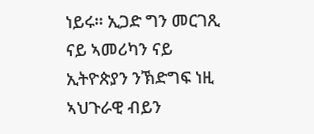ነይሩ። ኢጋድ ግን መርገጺ ናይ ኣመሪካን ናይ ኢትዮጵያን ንኽድግፍ ነዚ ኣህጉራዊ ብይን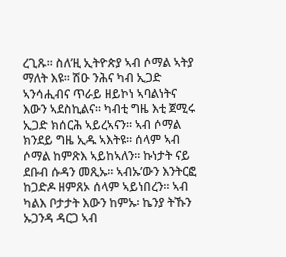ረጊጹ። ስለ’ዚ ኢትዮጵያ ኣብ ሶማል ኣትያ ማለት እዩ። ሽዑ ንሕና ካብ ኢጋድ ኣንሳሒብና ጥራይ ዘይኮነ ኣባልነትና እውን ኣደስኪልና። ካብቲ ግዜ እቲ ጀሚሩ ኢጋድ ክሰርሕ ኣይረኣናን። ኣብ ሶማል ክንደይ ግዜ ኢዱ ኣእትዩ። ሰላም ኣብ ሶማል ከምጽእ ኣይከኣለን። ኩነታት ናይ ደቡብ ሱዳን መጺኡ። ኣብኡ’ውን እንትርፎ ከጋድዶ ዘምጸኦ ሰላም ኣይነበረን። ኣብ ካልእ ቦታታት እውን ከምኡ፡ ኬንያ ትኹን ኡጋንዳ ዳርጋ ኣብ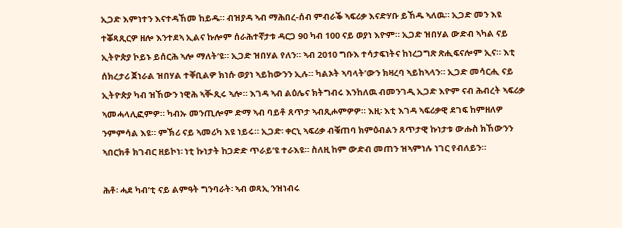ኢጋድ እምነተን እናተዳኸመ ከይዱ። ብዝያዳ ኣብ ማሕበረ-ሰብ ምብራቕ ኣፍሪቃ እናድሃቡ ይኸዱ ኣለዉ። ኢጋድ መን እዩ ተቖጻጺርዎ ዘሎ እንተደኣ ኢልና ኩሎም ሰራሕተኛታቱ ዳርጋ 90 ካብ 100 ናይ ወያነ እዮም። ኢጋድ ዝበሃል ውድብ ኣካል ናይ ኢትዮጵያ ኮይኑ ይሰርሕ ኣሎ ማለት’ዩ። ኢጋድ ዝበሃል የለን። ኣብ 2010 ግቡእ ተሳታፍነትና ከነረጋግጽ ጽሒፍናሎም ኢና። እቲ ሰክረታሪ ጀነራል ዝበሃል ተቐቢልዎ ክነሱ ወያነ ኣይከውንን ኢሉ። ካልኦት ኣባላት’ውን ክዛረባ ኣይከኣላን። ኢጋድ መሳርሒ ናይ ኢትዮጵያ ካብ ዝኸውን ነዊሕ ኣቚጺሩ ኣሎ። እገዳ ኣብ ልዕሌና ክትግብሩ እንከለዉ ብመንገዲ ኢጋድ እዮም ናብ ሕብረት ኣፍሪቃ ኣመሓላሊፎምዎ። ካብኡ መንጢሎም ድማ ኣብ ባይቶ ጸጥታ ኣብጺሖምዎዎ። እዚ፡ እቲ እገዳ ኣፍሪቃዊ ደገፍ ከምዘለዎ ንምምሳል እዩ። ምኽሪ ናይ ኣመሪካ እዩ ነይሩ። ኢጋድ፡ ቀርኒ ኣፍሪቃ ብቑጠባ ክምዕብልን ጸጥታዊ ኩነታቱ ውሑስ ክኸውንን ኣበርክቶ ክገብር ዘይኮነ፡ ነቲ ኩነታት ከጋድድ ጥራይ’ዩ ተራእዩ። ስለዚ ከም ውድብ መጠን ዝኣምነሉ ነገር የብለይን።

ሕቶ፡ ሓደ ካብ’ቲ ናይ ልምዓት ግንባራት፡ ኣብ ወጻኢ ንዝነብሩ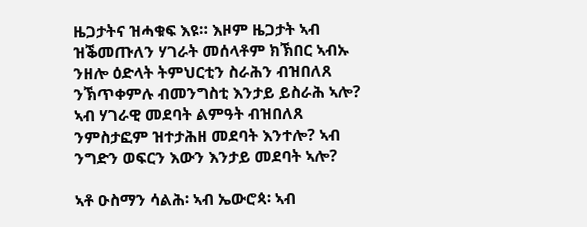ዜጋታትና ዝሓቁፍ እዩ። እዞም ዜጋታት ኣብ ዝቕመጡለን ሃገራት መሰላቶም ክኽበር ኣብኡ ንዘሎ ዕድላት ትምህርቲን ስራሕን ብዝበለጸ ንኽጥቀምሉ ብመንግስቲ እንታይ ይስራሕ ኣሎ? ኣብ ሃገራዊ መደባት ልምዓት ብዝበለጸ ንምስታፎም ዝተታሕዘ መደባት እንተሎ? ኣብ ንግድን ወፍርን እውን እንታይ መደባት ኣሎ?

ኣቶ ዑስማን ሳልሕ፡ ኣብ ኤውሮጳ፡ ኣብ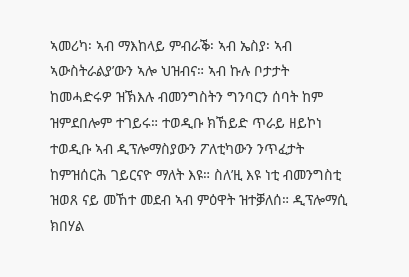ኣመሪካ፡ ኣብ ማእከላይ ምብራቕ፡ ኣብ ኤስያ፡ ኣብ ኣውስትራልያ’ውን ኣሎ ህዝብና። ኣብ ኩሉ ቦታታት ከመሓድሩዎ ዝኽእሉ ብመንግስትን ግንባርን ሰባት ከም ዝምደበሎም ተገይሩ። ተወዲቡ ክኸይድ ጥራይ ዘይኮነ ተወዲቡ ኣብ ዲፕሎማስያውን ፖለቲካውን ንጥፈታት ከምዝሰርሕ ገይርናዮ ማለት እዩ። ስለ’ዚ እዩ ነቲ ብመንግስቲ ዝወጸ ናይ መኸተ መደብ ኣብ ምዕዋት ዝተቓለሰ። ዲፕሎማሲ ክበሃል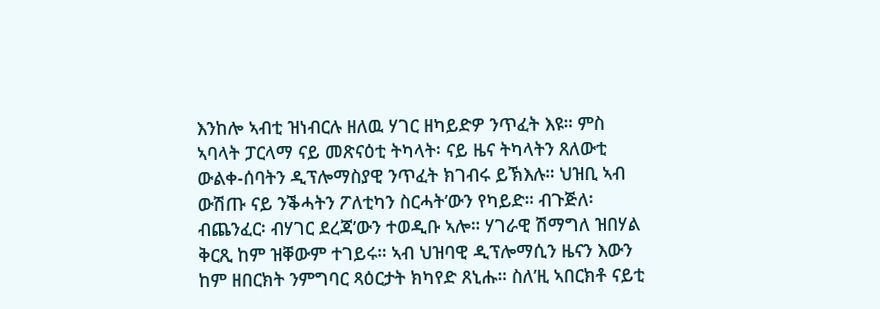እንከሎ ኣብቲ ዝነብርሉ ዘለዉ ሃገር ዘካይድዎ ንጥፈት እዩ። ምስ ኣባላት ፓርላማ ናይ መጽናዕቲ ትካላት፡ ናይ ዜና ትካላትን ጸለውቲ ውልቀ-ሰባትን ዲፕሎማስያዊ ንጥፈት ክገብሩ ይኽእሉ። ህዝቢ ኣብ ውሽጡ ናይ ንቕሓትን ፖለቲካን ስርሓት’ውን የካይድ። ብጉጅለ፡ ብጨንፈር፡ ብሃገር ደረጃ’ውን ተወዲቡ ኣሎ። ሃገራዊ ሽማግለ ዝበሃል ቅርጺ ከም ዝቐውም ተገይሩ። ኣብ ህዝባዊ ዲፕሎማሲን ዜናን እውን ከም ዘበርክት ንምግባር ጻዕርታት ክካየድ ጸኒሑ። ስለ’ዚ ኣበርክቶ ናይቲ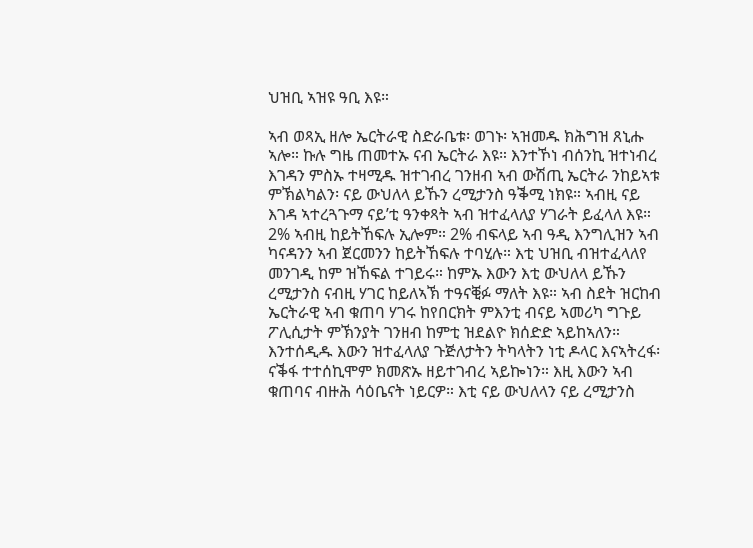ህዝቢ ኣዝዩ ዓቢ እዩ።

ኣብ ወጻኢ ዘሎ ኤርትራዊ ስድራቤቱ፡ ወገኑ፡ ኣዝመዱ ክሕግዝ ጸኒሑ ኣሎ። ኩሉ ግዜ ጠመተኡ ናብ ኤርትራ እዩ። እንተኾነ ብሰንኪ ዝተነብረ እገዳን ምስኡ ተዛሚዱ ዝተገብረ ገንዘብ ኣብ ውሽጢ ኤርትራ ንከይኣቱ ምኽልካልን፡ ናይ ውህለላ ይኹን ረሚታንስ ዓቕሚ ነክዩ። ኣብዚ ናይ እገዳ ኣተረጓጉማ ናይ’ቲ ዓንቀጻት ኣብ ዝተፈላለያ ሃገራት ይፈላለ እዩ። 2% ኣብዚ ከይትኸፍሉ ኢሎም። 2% ብፍላይ ኣብ ዓዲ እንግሊዝን ኣብ ካናዳንን ኣብ ጀርመንን ከይትኸፍሉ ተባሂሉ። እቲ ህዝቢ ብዝተፈላለየ መንገዲ ከም ዝኸፍል ተገይሩ። ከምኡ እውን እቲ ውህለላ ይኹን ረሚታንስ ናብዚ ሃገር ከይለኣኽ ተዓናቒፉ ማለት እዩ። ኣብ ስደት ዝርከብ ኤርትራዊ ኣብ ቁጠባ ሃገሩ ከየበርክት ምእንቲ ብናይ ኣመሪካ ግጉይ ፖሊሲታት ምኽንያት ገንዘብ ከምቲ ዝደልዮ ክሰድድ ኣይከኣለን። እንተሰዲዱ እውን ዝተፈላለያ ጉጅለታትን ትካላትን ነቲ ዶላር እናኣትረፋ፡ ናቕፋ ተተሰኪሞም ክመጽኡ ዘይተገብረ ኣይኰነን። እዚ እውን ኣብ ቁጠባና ብዙሕ ሳዕቤናት ነይርዎ። እቲ ናይ ውህለላን ናይ ረሚታንስ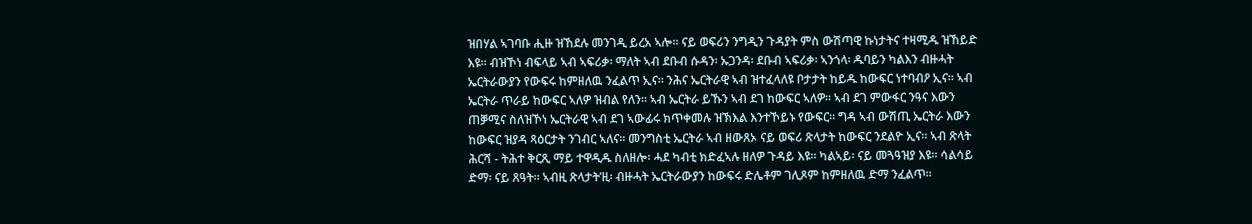ዝበሃል ኣገባቡ ሒዙ ዝኸደሉ መንገዲ ይረአ ኣሎ። ናይ ወፍሪን ንግዲን ጉዳያት ምስ ውሽጣዊ ኩነታትና ተዛሚዱ ዝኸይድ እዩ። ብዝኾነ ብፍላይ ኣብ ኣፍሪቃ፡ ማለት ኣብ ደቡብ ሱዳን፡ ኡጋንዳ፡ ደቡብ ኣፍሪቃ፡ ኣንጎላ፡ ዱባይን ካልእን ብዙሓት ኤርትራውያን የውፍሩ ከምዘለዉ ንፈልጥ ኢና። ንሕና ኤርትራዊ ኣብ ዝተፈላለዩ ቦታታት ከይዱ ከውፍር ነተባብዖ ኢና። ኣብ ኤርትራ ጥራይ ከውፍር ኣለዎ ዝብል የለን። ኣብ ኤርትራ ይኹን ኣብ ደገ ከውፍር ኣለዎ። ኣብ ደገ ምውፋር ንዓና እውን ጠቓሚና ስለዝኾነ ኤርትራዊ ኣብ ደገ ኣውፊሩ ክጥቀመሉ ዝኽእል እንተኾይኑ የውፍር። ግዳ ኣብ ውሽጢ ኤርትራ እውን ከውፍር ዝያዳ ጻዕርታት ንገብር ኣለና። መንግስቲ ኤርትራ ኣብ ዘውጸኦ ናይ ወፍሪ ጽላታት ከውፍር ንደልዮ ኢና። ኣብ ጽላት ሕርሻ - ትሕተ ቅርጺ ማይ ተዋዲዱ ስለዘሎ፡ ሓደ ካብቲ ክድፈኣሉ ዘለዎ ጉዳይ እዩ። ካልኣይ፡ ናይ መጓዓዝያ እዩ። ሳልሳይ ድማ፡ ናይ ጸዓት። ኣብዚ ጽላታት’ዚ፡ ብዙሓት ኤርትራውያን ከውፍሩ ድሌቶም ገሊጾም ከምዘለዉ ድማ ንፈልጥ።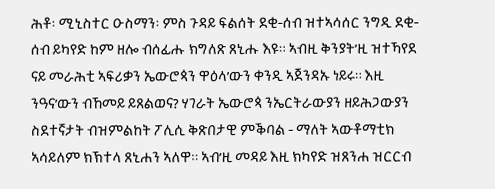ሕቶ፡ ሚኒስተር ዑስማን፡ ምስ ጉዳይ ፍልሰት ደቂ-ሰብ ዝተኣሳሰር ንግዲ ደቂ- ሰብ ይካየድ ከም ዘሎ ብሰፊሑ ክግለጽ ጸኒሑ እዩ። ኣብዚ ቅንያት’ዚ ዝተኻየደ ናይ መራሕቲ ኣፍሪቃን ኤውሮጳን ዋዕላ’ውን ቀንዲ ኣጀንዳኡ ነይሩ። እዚ ንዓና’ውን ብኸመይ ይጸልወና? ሃገራት ኤውሮጳ ንኤርትራውያን ዘይሕጋውያን ስደተኛታት ብዝምልከት ፖሊሲ ቅጽበታዊ ምቕባል - ማለት ኣውቶማቲክ ኣሳይለም ክኽተላ ጸኒሐን ኣለዋ። ኣብ’ዚ መዳይ እዚ ክካየድ ዝጸንሐ ዝርርብ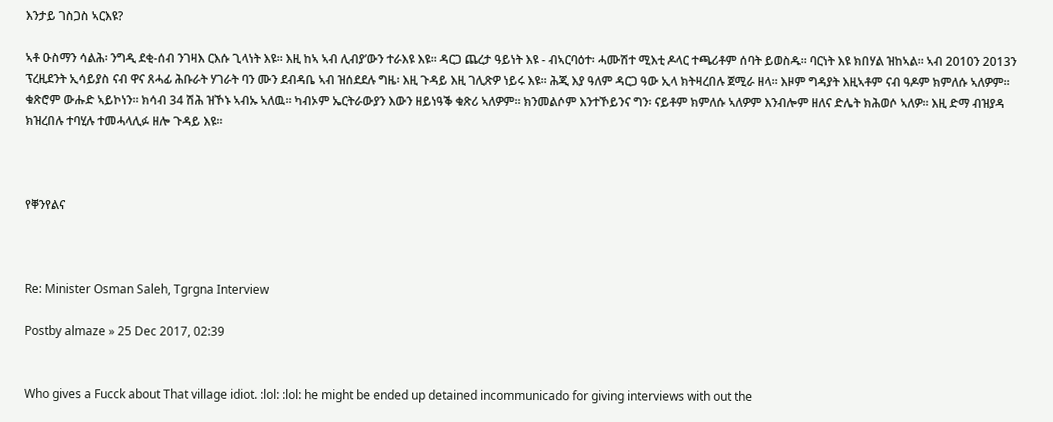እንታይ ገስጋስ ኣርእዩ?

ኣቶ ዑስማን ሳልሕ፡ ንግዲ ደቂ-ሰብ ንገዛእ ርእሱ ጊላነት እዩ። እዚ ከኣ ኣብ ሊብያ’ውን ተራእዩ እዩ። ዳርጋ ጨረታ ዓይነት እዩ - ብኣርባዕተ፡ ሓሙሽተ ሚእቲ ዶላር ተጫሪቶም ሰባት ይወስዱ። ባርነት እዩ ክበሃል ዝከኣል። ኣብ 2010ን 2013ን ፕረዚደንት ኢሳይያስ ናብ ዋና ጸሓፊ ሕቡራት ሃገራት ባን ሙን ደብዳቤ ኣብ ዝሰደደሉ ግዜ፡ እዚ ጉዳይ እዚ ገሊጽዎ ነይሩ እዩ። ሕጂ እያ ዓለም ዳርጋ ዓው ኢላ ክትዛረበሉ ጀሚራ ዘላ። እዞም ግዳያት እዚኣቶም ናብ ዓዶም ክምለሱ ኣለዎም። ቁጽሮም ውሑድ ኣይኮነን። ክሳብ 34 ሽሕ ዝኾኑ ኣብኡ ኣለዉ። ካብኦም ኤርትራውያን እውን ዘይነዓቕ ቁጽሪ ኣለዎም። ክንመልሶም እንተኾይንና ግን፡ ናይቶም ክምለሱ ኣለዎም እንብሎም ዘለና ድሌት ክሕወሶ ኣለዎ። እዚ ድማ ብዝያዳ ክዝረበሉ ተባሂሉ ተመሓላሊፉ ዘሎ ጉዳይ እዩ።



የቐንየልና



Re: Minister Osman Saleh, Tgrgna Interview

Postby almaze » 25 Dec 2017, 02:39


Who gives a Fucck about That village idiot. :lol: :lol: he might be ended up detained incommunicado for giving interviews with out the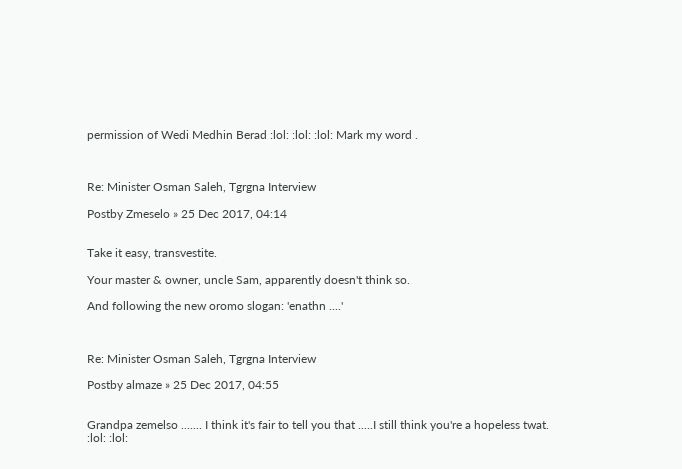permission of Wedi Medhin Berad :lol: :lol: :lol: Mark my word .



Re: Minister Osman Saleh, Tgrgna Interview

Postby Zmeselo » 25 Dec 2017, 04:14


Take it easy, transvestite.

Your master & owner, uncle Sam, apparently doesn't think so.

And following the new oromo slogan: 'enathn ....'



Re: Minister Osman Saleh, Tgrgna Interview

Postby almaze » 25 Dec 2017, 04:55


Grandpa zemelso ....... I think it's fair to tell you that .....I still think you're a hopeless twat. :lol: :lol: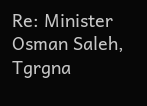Re: Minister Osman Saleh, Tgrgna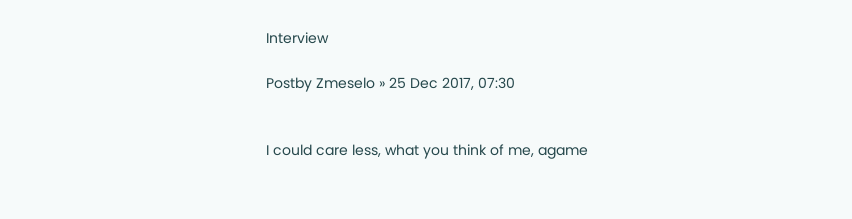Interview

Postby Zmeselo » 25 Dec 2017, 07:30


I could care less, what you think of me, agame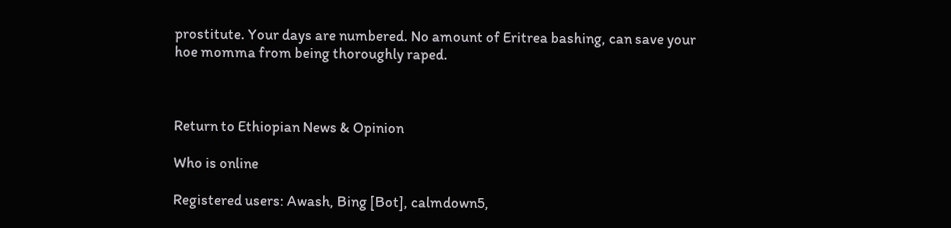prostitute. Your days are numbered. No amount of Eritrea bashing, can save your hoe momma from being thoroughly raped.



Return to Ethiopian News & Opinion

Who is online

Registered users: Awash, Bing [Bot], calmdown5,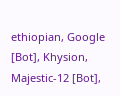ethiopian, Google [Bot], Khysion, Majestic-12 [Bot],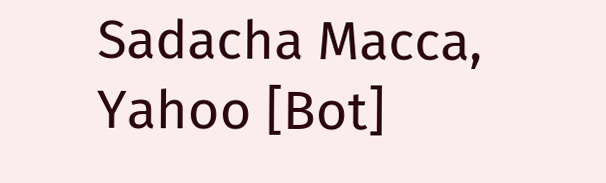Sadacha Macca, Yahoo [Bot]